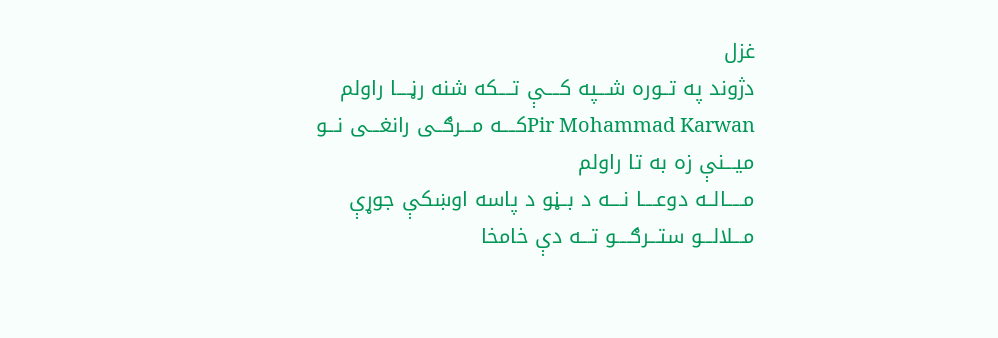غزل
دژوند په تــوره شـــپه کــــې تــــکه شنه رڼــــا راولم
Pir Mohammad Karwanکــــه مـــرګــی رانغـــی نـــو میـــنې زه به تا راولم
مـــــالــه دوعــــا نــــه د بــڼو د پاسه اوښکې جوړې
مـــلالـــو ستـــرګــــو تـــه دې خامخا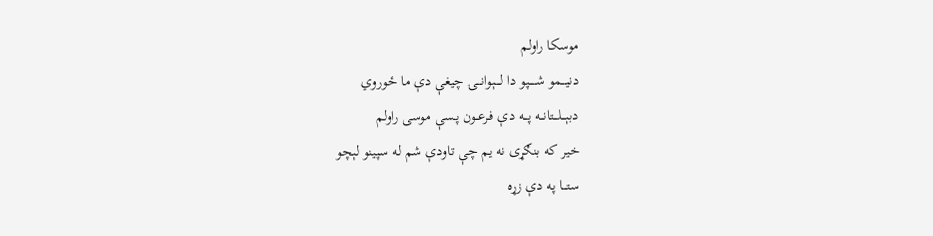موسکا راولم
دنیـــمو شـــــپو دا لــــېوانـــۍ چیغې دې ما ځوروي
دبېـــلـــتانــه پـــه دې فـرعــون پـسې موسی راولم
خیر که بنګړی نه یم چې تاودې شم له سپینو لېچو
ستـــا په دې زړه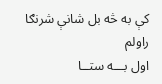کې به څه بل شانې شرنګا راولم
اول بـــه ستــا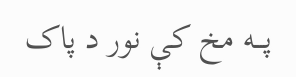پـــه مخ کې نور د پاک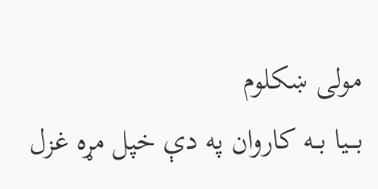مولی ښکلوم
بـــیا بــه کاروان په دې خپل مړه غزل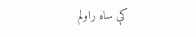کې ساه راولم